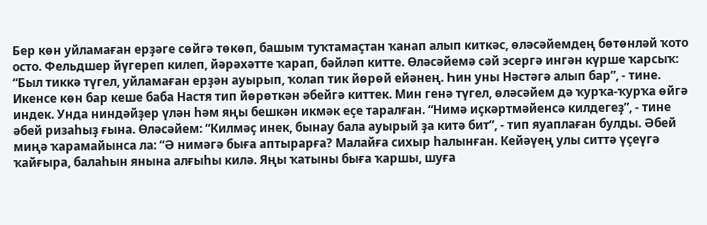Бер көн уйламаған ерҙәге сөйгә төкөп, башым туҡтамаҫтан ҡанап алып киткәс, өләсәйемдең бөтөнләй ҡото осто. Фельдшер йүгереп килеп, йәрәхәтте ҡарап, бәйләп китте. Өләсәйемә сәй эсергә ингән күрше ҡарсыҡ: “Был тиккә түгел, уйламаған ерҙән ауырып, ҡолап тик йөрөй ейәнең. Һин уны Нәстәгә алып бар”, - тине.
Икенсе көн бар кеше баба Настя тип йөрөткән әбейгә киттек. Мин генә түгел, өләсәйем дә ҡурҡа-ҡурҡа өйгә индек. Унда ниндәйҙер үлән һәм яңы бешкән икмәк еҫе таралған. “Нимә иҫкәртмәйенсә килдегеҙ”, - тине әбей ризаһыҙ ғына. Өләсәйем: “Килмәҫ инек, бынау бала ауырый ҙа китә бит”, - тип яуаплаған булды. Әбей миңә ҡарамайынса ла: “Ә нимәгә быға аптырарға? Малайға сихыр һалынған. Кейәүең улы ситтә үҫеүгә ҡайғыра, балаһын янына алғыһы килә. Яңы ҡатыны быға ҡаршы, шуға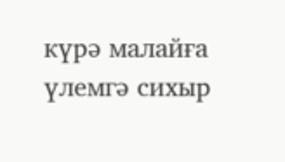күрә малайға үлемгә сихыр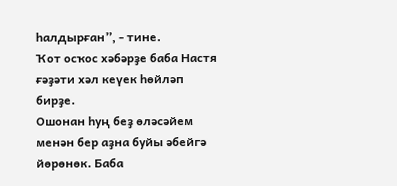һалдырған”, - тине.
Ҡот осҡос хәбәрҙе баба Настя ғәҙәти хәл кеүек һөйләп бирҙе.
Ошонан һуң беҙ өләсәйем менән бер аҙна буйы әбейгә йөрөнөк. Баба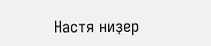Настя ниҙер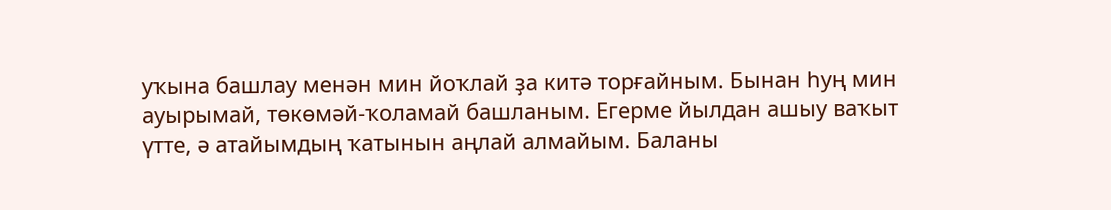уҡына башлау менән мин йоҡлай ҙа китә торғайным. Бынан һуң мин ауырымай, төкөмәй-ҡоламай башланым. Егерме йылдан ашыу ваҡыт үтте, ә атайымдың ҡатынын аңлай алмайым. Баланы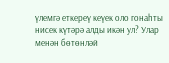үлемгә еткереү кеүек оло гонаһты нисек күтәрә алды икән ул? Улар менән бөтөнләй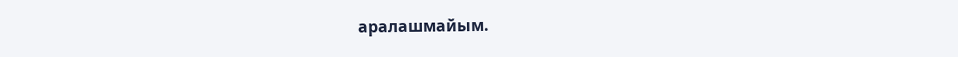аралашмайым.